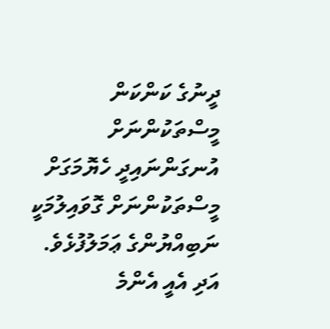ދީނުގެ ކަންކަން މީސްތަކުންނަށް އުނގަންނައިދީ ހެޔޮމަގަށް މީސްތަކުންނަށް ގޮވައިލުމަކީ ނަބިއްޔުންގެ ޢަމަލުފުޅެވެ. އަދި އެއީ އެންމެ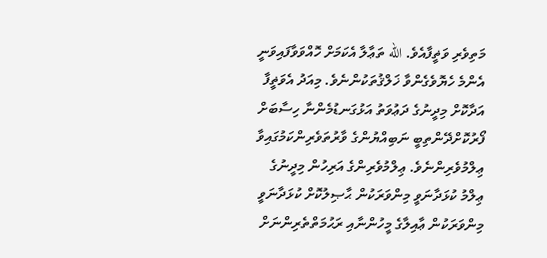މަތިވެރި ވަޡީފާއެވެ. الله ތަޢާލާ އެކަމަށް ހޮއްވަވާފައިވަނީ އެންމެ ހެޔޮވެގެންވާ ޚަލްޤުތަކުންނެވެ. މިއަދު އެވަޡީފާ އަދާކޮށް މިދީނުގެ ދަޢުވަތު އަޅުގަނޑުމެންނާ ހިސާބަށް ފޯރުކޮށްދޭންތިބީ ނަބިއްޔުންގެ ވާރުތަވެރިންކަމުގައިވާ ޢިލްމުވެރިންނެވެ. ޢިލްމުވެރިންގެ އަރިހުން މިދީނުގެ ޢިލްމު ކުޅަދާނަވީ މިންވަރަކުން ޙާޞިލުކޮށް ކުޅަދާނަވީ މިންވަރަކުން ޢާއިލާގެ މީހުންނާއި ރަޙުމަތްތެރިންނަށް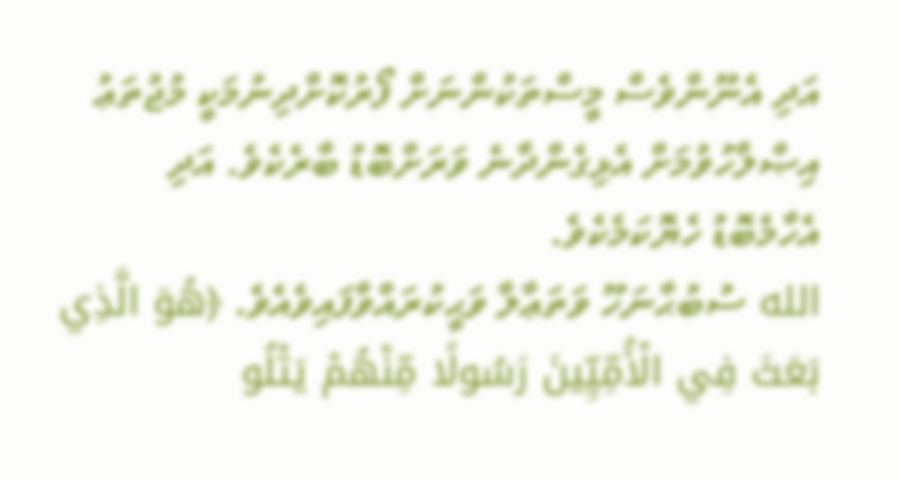އަދި އެނޫންވެސް މީސްތަކުންނަށް ފޯރުކޮށްދިނުމަކީ މުޖުތަޢު އިޞްލާހުވުމަށް އެޅިގެންދާނެ ވަރަށްބޮޑު ބާރެކެވެ. އަދި އެހާމެބޮޑު ހެޔޮކަމެކެވެ.
الله ސުބުޙާނަހޫ ވަތަޢާލާ ވަޙީކުރައްވާފައިވެއެވެ. ﴿هُوَ الَّذِي بَعَثَ فِي الْأُمِّيِّينَ رَسُولًا مِّنْهُمْ يَتْلُو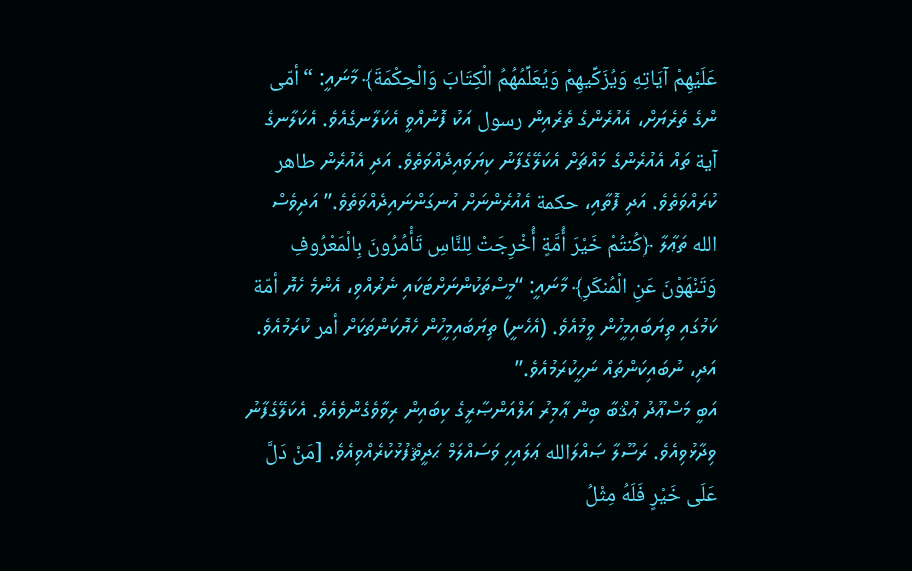عَلَيْهِمْ آيَاتِهِ وَيُزَكِّيهِمْ وَيُعَلِّمُهُمُ الْكِتَابَ وَالْحِكْمَةَ﴾ މާނައީ: “أمّى ންގެ ތެރެޔަށް، އެއުރެންގެ ތެރެއިން رسول އަކު ފޮނުއްވީ އެކަލާނގެއެވެ. އެކަލާނގެ آية ތައް އެއުރެންގެ މައްޗަށް އެކަލޭގެފާނު ކިޔަވައިދެއްވަތެވެ. އަދި އެއުރެން طاهر ކުރައްވަތެވެ. އަދި ފޮތާއި، حكمة އެއުރެންނަށް އުނގަންނައިދެއްވަތެވެ.” އަދިވެސް الله ތަޢާލާ ﴿كُنتُمْ خَيْرَ أُمَّةٍ أُخْرِجَتْ لِلنَّاسِ تَأْمُرُونَ بِالْمَعْرُوفِ وَتَنْهَوْنَ عَنِ الْمُنكَرِ﴾ މާނައީ: “މީސްތަކުންނަށްޓަކައި ނެރުއްވި، އެންމެ ހެޔޮ أمّة ކަމުގައި ތިޔަބައިމީހުން ވީމުއެވެ. (އެހެނީ) ތިޔަބައިމީހުން ހެޔޮކަންތަކަށް أمر ކުރަމުއެވެ. އަދި، ނުބައިކަންތައް ނަހީކުރަމުއެވެ.”
އަބީ މަސްޢޫދު ޢުޤްބާ ބިން ޢާމިރު އަލްއަންޞާރީގެ ކިބައިން ރިވާވެގެންވެއެވެ. އެކަލޭގެފާނު ވިދާޅުވިއެވެ. ރަސޫލާ ޞައްލަالله ޢަލައިހި ވަސައްލަމް ޙަދީޘްފުޅުކުރެއްވިއެވެ. [مَنْ دَلَّ عَلَى خَيْرٍ فَلَهُ مِثْلُ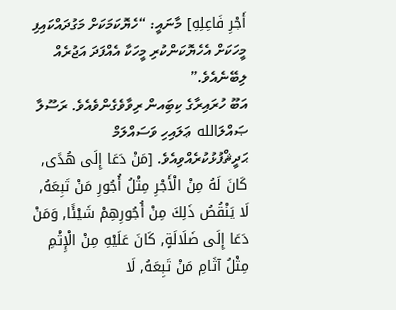أَجْرِ فَاعِلِهِ] މާނައީ: “ހެޔޮކަމަކަށް މަގުދައްކައިފި މީހަކަށް އެހެޔޮކަންކުރި މީހަކާ އެއްފަދަ އަޖުރެއް ލިބޭނެއެވެ.”
އަބޫ ހުރައިރާގެ ކިބަިއން ރިވާވެގެންވެއެވެ. ރަސޫލާ ޞައްލަالله ޢަލައިހި ވަސައްލަމް ޙަދީޘްފުޅުކުރެއްވިއެވެ. [مَنْ دَعَا إِلَى هُدًى, كَانَ لَهُ مِنْ الْأَجْرِ مِثْلُ أُجُورِ مَنْ تَبِعَهُ, لَا يَنْقُصُ ذَلِكَ مِنْ أُجُورِهِمْ شَيْئًا, وَمَنْ دَعَا إِلَى ضَلَالَةٍ, كَانَ عَلَيْهِ مِنْ الْإِثْمِ مِثْلُ آثَامِ مَنْ تَبِعَهُ, لَا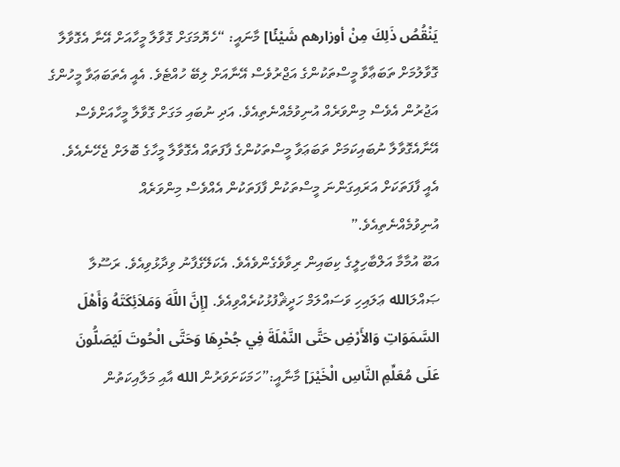يَنْقُصُ ذَلِكَ مِنْ أوزارهم شَيْئًا] މާނައީ: “ހެޔޮމަގަށް ގޮވާލާ މީހާއަށް އޭނާ އެގޮވާލާ ގޮވާލުމަށް ތަބަޢާވާ މީސްތަކުންގެ އަޖްރުވެސް އޭނާއަށް ލިބޭ ހުއްޓެވެ. އެއީ އެތަބަޢަވާ މީހުންގެ އަޖުރުން އެވެސް މިންވަރެއް އުނިވުމެއްނެތިއެވެ. އަދި ނުބައި މަގަށް ގޮވާލާ މީހާއަށްވެސް އޭނާއެގޮވާލާ ނުބައިކަމަށް ތަބަޢަވާ މީސްތަކުންގެ ފާފަތައް އެގޮވާލާ މީހާގެ ބޮލަށް ޖެހޭނެއެވެ. އެއީ ފާފަތަކަށް އަރައިގަންނަ މީސްތަކުން ފާފަތަކުން އެއްވެސް މިންވަރެއް އުނިވުމެއްނެތިއެވެ.”
އަބޫ އުމާމާ އަލްބާހިލީގެ ކިބައިން ރިވާވެގެންވެއެވެ. އެކަލޭގެފާނު ވިދާޅުވިއެވެ. ރަސޫލާ ޞައްލަالله ޢަލައިހި ވަސައްލަމް ހަދީޘްފުޅުކުރެއްވިއެވެ. [إِنَّ اللَّهَ وَمَلاَئِكَتَهُ وَأَهْلَ السَّمَوَاتِ وَالأَرْضِ حَتَّى النَّمْلَةَ فِي جُحْرِهَا وَحَتَّى الْحُوتَ لَيُصَلُّونَ عَلَى مُعَلِّمِ النَّاسِ الْخَيْرَ] މާނާއީ:”ހަމަކަށަވަރުން الله އާއި މަލާއިކަތުން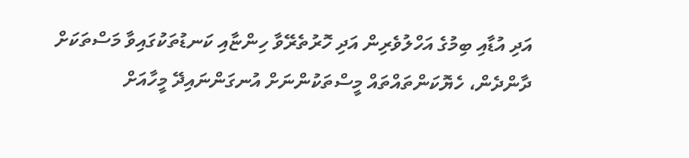އަދި އުޑާއި ބިމުގެ އަހްލުވެރިން އަދި ހޮރުތެރޭވާ ހިންޏާއި ކަނޑުތަކުގައިވާ މަސްތަކަށް ދާންދެން، ހެޔޮކަންތައްތައް މީސްތަކުންނަށް އުނގަންނައިދޭ މީހާއަށް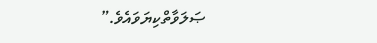ޞަލަވާތްކިޔަވައެވެ.”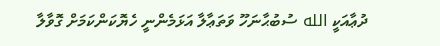ދުޢާއަކީ الله ސުބުޙާނަހޫ ވަތަޢާލާ އަޅަމެންނީ ހެޔޮކަންކަމަށް ގޮވާލާ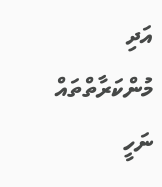އަދި މުންކަރާތްތައް ނަހީ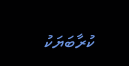ކުރާބަޔަކު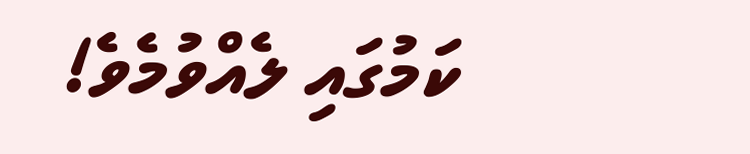ކަމުގައި ލެއްވުމެވެ!